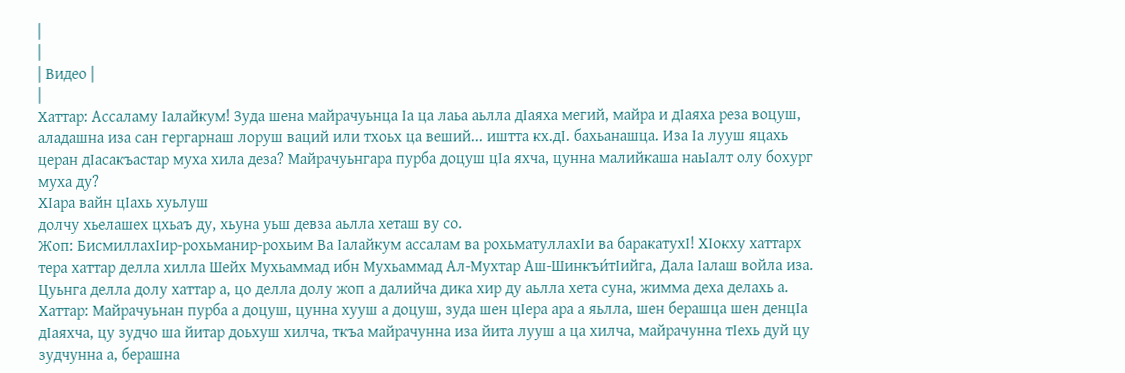|
|
| Видео |
|
Хаттар: Ассаламу Iалайкум! Зуда шена майрачуьнца Iа ца лаьа аьлла дIаяха мегий, майра и дIаяха реза воцуш, аладашна иза сан гергарнаш лоруш ваций или тхоьх ца веший... иштта кх.дI. бахьанашца. Иза Iа лууш яцахь церан дIасакъастар муха хила деза? Майрачуьнгара пурба доцуш цIа яхча, цунна малийкаша наьIалт олу бохург муха ду?
ХIара вайн цIахь хуьлуш
долчу хьелашех цхьаъ ду, хьуна уьш девза аьлла хеташ ву со.
Жоп: БисмиллахIир-рохьманир-рохьим Ва Iалайкум ассалам ва рохьматуллахIи ва баракатухI! ХIокху хаттарх тера хаттар делла хилла Шейх Мухьаммад ибн Мухьаммад Ал-Мухтар Аш-Шинкъи́тIийга, Дала Iалаш войла иза. Цуьнга делла долу хаттар а, цо делла долу жоп а далийча дика хир ду аьлла хета суна, жимма деха делахь а. Хаттар: Майрачуьнан пурба а доцуш, цунна хууш а доцуш, зуда шен цIера ара а яьлла, шен берашца шен денцIа дIаяхча, цу зудчо ша йитар доьхуш хилча, ткъа майрачунна иза йита лууш а ца хилча, майрачунна тIехь дуй цу зудчунна а, берашна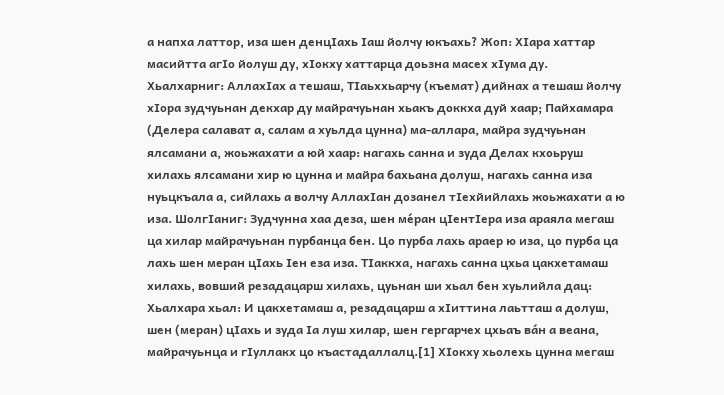а напха латтор, иза шен денцIахь Iаш йолчу юкъахь? Жоп: ХIара хаттар масийтта агIо йолуш ду, хIокху хаттарца доьзна масех хIума ду. Хьалхарниг: АллахIах а тешаш, ТIаьххьарчу (къемат) дийнах а тешаш йолчу хIора зудчуьнан декхар ду майрачуьнан хьакъ доккха дуй хаар; Пайхамара (Делера салават а, салам а хуьлда цунна) ма-аллара, майра зудчуьнан ялсамани а, жоьжахати а юй хаар: нагахь санна и зуда Делах кхоьруш хилахь ялсамани хир ю цунна и майра бахьана долуш, нагахь санна иза нуьцкъала а, сийлахь а волчу АллахIан дозанел тIехйийлахь жоьжахати а ю иза. ШолгIаниг: Зудчунна хаа деза, шен ме́ран цIентIера иза араяла мегаш ца хилар майрачуьнан пурбанца бен. Цо пурба лахь араер ю иза, цо пурба ца лахь шен меран цIахь Iен еза иза. ТIаккха, нагахь санна цхьа цакхетамаш хилахь, вовший резадацарш хилахь, цуьнан ши хьал бен хуьлийла дац: Хьалхара хьал: И цакхетамаш а, резадацарш а хIиттина лаьтташ а долуш, шен (меран) цIахь и зуда Iа луш хилар, шен гергарчех цхьаъ ва́н а веана, майрачуьнца и гIуллакх цо къастадаллалц.[1] ХIокху хьолехь цунна мегаш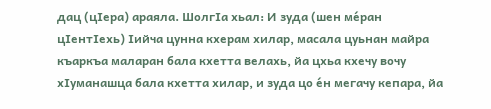дац (цIера) араяла. ШолгIа хьал: И зуда (шен ме́ран цIентIехь) Iийча цунна кхерам хилар, масала цуьнан майра къаркъа маларан бала кхетта велахь, йа цхьа кхечу вочу хIуманашца бала кхетта хилар, и зуда цо е́н мегачу кепара, йа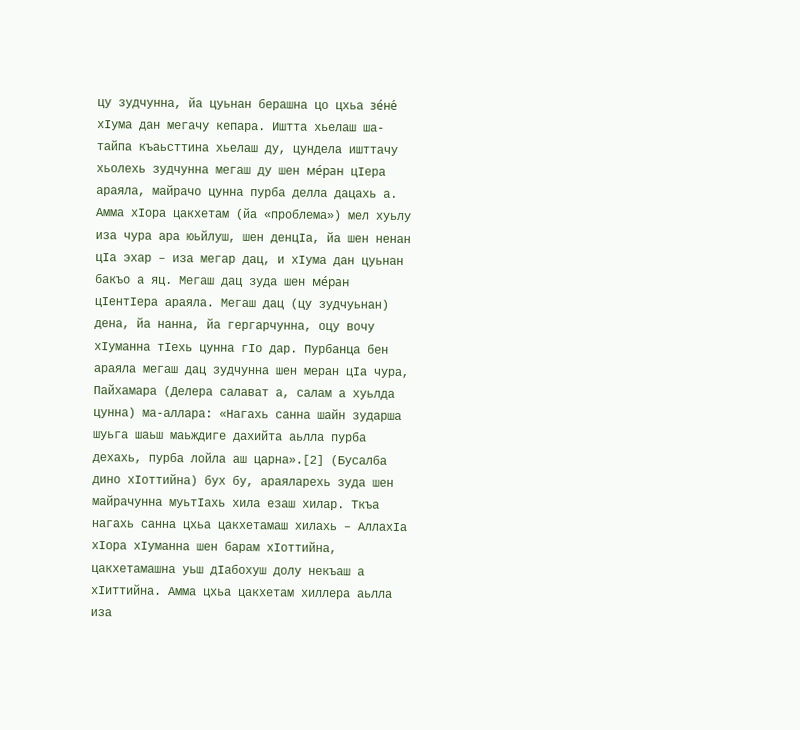цу зудчунна, йа цуьнан берашна цо цхьа зе́не́ хIума дан мегачу кепара. Иштта хьелаш ша-тайпа къаьсттина хьелаш ду, цундела ишттачу хьолехь зудчунна мегаш ду шен ме́ран цIера араяла, майрачо цунна пурба делла дацахь а. Амма хIора цакхетам (йа «проблема») мел хуьлу иза чура ара юьйлуш, шен денцIа, йа шен ненан цIа эхар – иза мегар дац, и хIума дан цуьнан бакъо а яц. Мегаш дац зуда шен ме́ран цIентIера араяла. Мегаш дац (цу зудчуьнан) дена, йа нанна, йа гергарчунна, оцу вочу хIуманна тIехь цунна гIо дар. Пурбанца бен араяла мегаш дац зудчунна шен меран цIа чура, Пайхамара (Делера салават а, салам а хуьлда цунна) ма-аллара: «Нагахь санна шайн зударша шуьга шаьш маьждиге дахийта аьлла пурба дехахь, пурба лойла аш царна».[2] (Бусалба дино хIоттийна) бух бу, араяларехь зуда шен майрачунна муьтIахь хила езаш хилар. Ткъа нагахь санна цхьа цакхетамаш хилахь – АллахIа хIора хIуманна шен барам хIоттийна, цакхетамашна уьш дIабохуш долу некъаш а хIиттийна. Амма цхьа цакхетам хиллера аьлла иза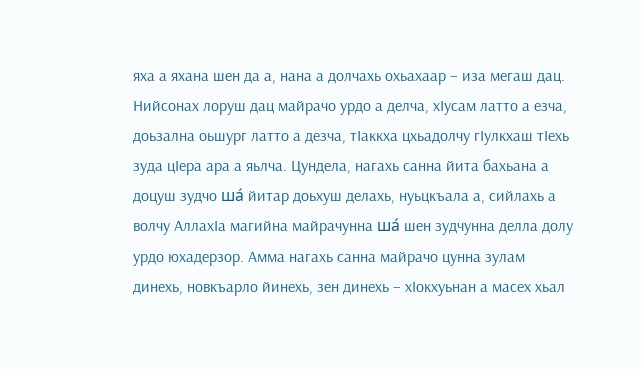яха а яхана шен да а, нана а долчахь охьахаар – иза мегаш дац. Нийсонах лоруш дац майрачо урдо а делча, хIусам латто а езча, доьзална оьшург латто а дезча, тIаккха цхьадолчу гIулкхаш тIехь зуда цIера ара а яьлча. Цундела, нагахь санна йита бахьана а доцуш зудчо ша́ йитар доьхуш делахь, нуьцкъала а, сийлахь а волчу АллахIа магийна майрачунна ша́ шен зудчунна делла долу урдо юхадерзор. Амма нагахь санна майрачо цунна зулам динехь, новкъарло йинехь, зен динехь – хIокхуьнан а масех хьал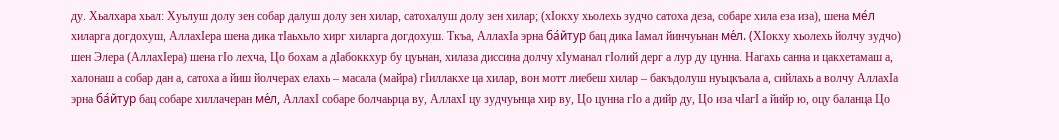ду. Хьалхара хьал: Хуьлуш долу зен собар далуш долу зен хилар, сатохалуш долу зен хилар; (хIокху хьолехь зудчо сатоха деза, собаре хила еза иза), шена ме́л хиларга догдохуш, АллахIера шена дика тIаьхьло хирг хиларга догдохуш. Ткъа, АллахIа эрна ба́йтур бац дика Iамал йинчуьнан ме́л. (ХIокху хьолехь йолчу зудчо) шен Элера (АллахIера) шена гIо лехча, Цо бохам а дIабоккхур бу цуьнан, хилаза диссина долчу хIуманал гIолий дерг а лур ду цунна. Нагахь санна и цакхетамаш а, халонаш а собар дан а, сатоха а йиш йолчерах елахь – масала (майра) гIиллакхе ца хилар, вон мотт лиебеш хилар – бакъдолуш нуьцкъала а, сийлахь а волчу АллахIа эрна ба́йтур бац собаре хиллачеран ме́л, АллахI собаре болчаьрца ву, АллахI цу зудчуьнца хир ву, Цо цунна гIо а дийр ду, Цо иза чIагI а йийр ю, оцу баланца Цо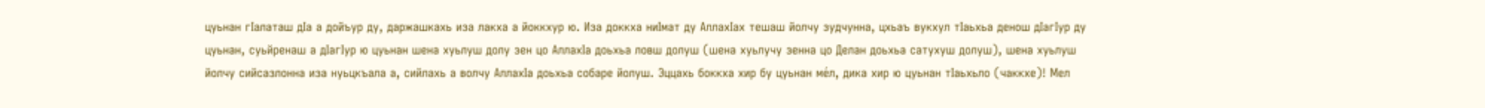цуьнан гIалаташ дIа а дойъур ду, даржашкахь иза лакха а йоккхур ю. Иза доккха ниIмат ду АллахIах тешаш йолчу зудчунна, цхьаъ вукхул тIаьхьа денош дIагIур ду цуьнан, суьйренаш а дIагIур ю цуьнан шена хуьлуш долу зен цо АллахIа доьхьа ловш долуш (шена хуьлучу зенна цо Делан доьхьа сатухуш долуш), шена хуьлуш йолчу сийсазлонна иза нуьцкъала а, сийлахь а волчу АллахIа доьхьа собаре йолуш. Эццахь боккха хир бу цуьнан ме́л, дика хир ю цуьнан тIаьхьло (чаккхе)! Мел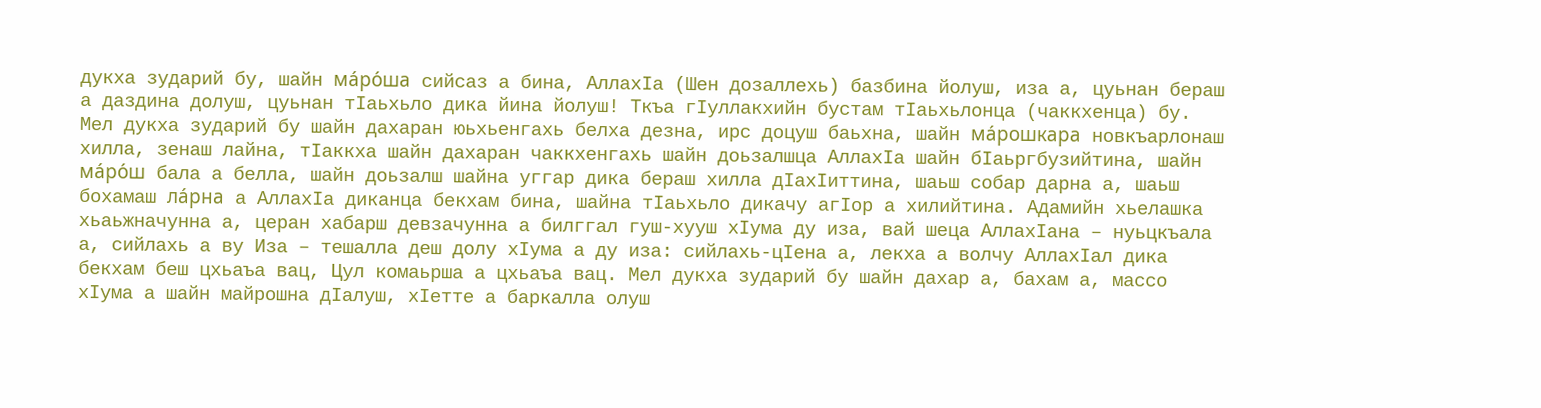дукха зударий бу, шайн ма́ро́ша сийсаз а бина, АллахIа (Шен дозаллехь) базбина йолуш, иза а, цуьнан бераш а даздина долуш, цуьнан тIаьхьло дика йина йолуш! Ткъа гIуллакхийн бустам тIаьхьлонца (чаккхенца) бу. Мел дукха зударий бу шайн дахаран юьхьенгахь белха дезна, ирс доцуш баьхна, шайн ма́рошкара новкъарлонаш хилла, зенаш лайна, тIаккха шайн дахаран чаккхенгахь шайн доьзалшца АллахIа шайн бIаьргбузийтина, шайн ма́ро́ш бала а белла, шайн доьзалш шайна уггар дика бераш хилла дIахIиттина, шаьш собар дарна а, шаьш бохамаш ла́рна а АллахIа диканца бекхам бина, шайна тIаьхьло дикачу агIор а хилийтина. Адамийн хьелашка хьаьжначунна а, церан хабарш девзачунна а билггал гуш-хууш хIума ду иза, вай шеца АллахIана – нуьцкъала а, сийлахь а ву Иза – тешалла деш долу хIума а ду иза: сийлахь-цIена а, лекха а волчу АллахIал дика бекхам беш цхьаъа вац, Цул комаьрша а цхьаъа вац. Мел дукха зударий бу шайн дахар а, бахам а, массо хIума а шайн майрошна дIалуш, хIетте а баркалла олуш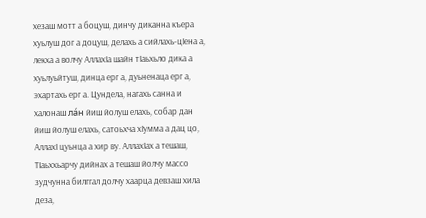хезаш мотт а боцуш, динчу диканна къера хуьлуш дог а доцуш, делахь а сийлахь-цIена а, лекха а волчу АллахIа шайн тIаьхьло дика а хуьлуьйтуш, динца ерг а, дуьненаца ерг а, эхартахь ерг а. Цундела, нагахь санна и халонаш ла́н йиш йолуш елахь, собар дан йиш йолуш елахь, сатоьхча хIумма а дац цо, АллахI цуьнца а хир ву. АллахIах а тешаш, ТIаьххьарчу дийнах а тешаш йолчу массо зудчунна билггал долчу хаарца девзаш хила деза,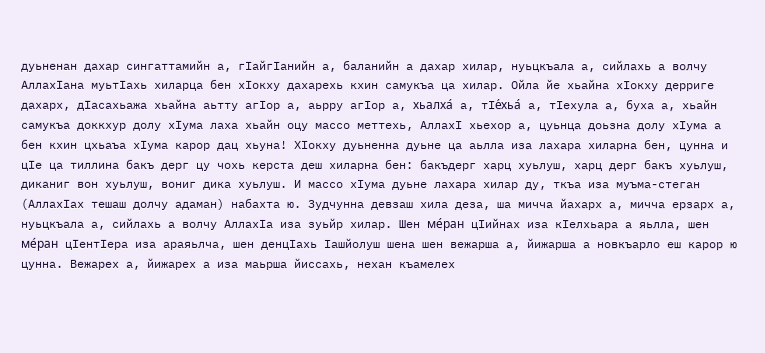дуьненан дахар сингаттамийн а, гIайгIанийн а, баланийн а дахар хилар, нуьцкъала а, сийлахь а волчу АллахIана муьтIахь хиларца бен хIокху дахарехь кхин самукъа ца хилар. Ойла йе хьайна хIокху дерриге дахарх, дIасахьажа хьайна аьтту агIор а, аьрру агIор а, хьалха́ а, тIе́хьа́ а, тIехула а, буха а, хьайн самукъа доккхур долу хIума лаха хьайн оцу массо меттехь, АллахI хьехор а, цуьнца доьзна долу хIума а бен кхин цхьаъа хIума карор дац хьуна! ХIокху дуьненна дуьне ца аьлла иза лахара хиларна бен, цунна и цIе ца тиллина бакъ дерг цу чохь керста деш хиларна бен: бакъдерг харц хуьлуш, харц дерг бакъ хуьлуш, диканиг вон хуьлуш, вониг дика хуьлуш. И массо хIума дуьне лахара хилар ду, ткъа иза муъма-стеган (АллахIах тешаш долчу адаман) набахта ю. Зудчунна девзаш хила деза, ша мичча йахарх а, мичча ерзарх а, нуьцкъала а, сийлахь а волчу АллахIа иза зуьйр хилар. Шен ме́ран цIийнах иза кIелхьара а яьлла, шен ме́ран цIентIера иза араяьлча, шен денцIахь Iашйолуш шена шен вежарша а, йижарша а новкъарло еш карор ю цунна. Вежарех а, йижарех а иза маьрша йиссахь, нехан къамелех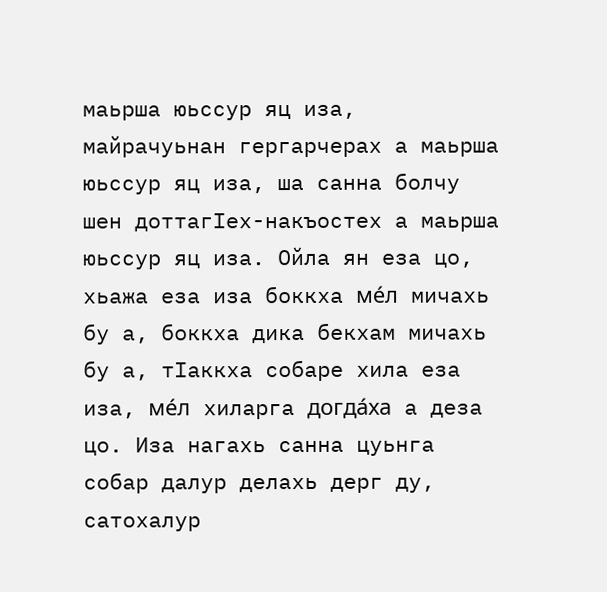маьрша юьссур яц иза, майрачуьнан гергарчерах а маьрша юьссур яц иза, ша санна болчу шен доттагIех-накъостех а маьрша юьссур яц иза. Ойла ян еза цо, хьажа еза иза боккха ме́л мичахь бу а, боккха дика бекхам мичахь бу а, тIаккха собаре хила еза иза, ме́л хиларга догда́ха а деза цо. Иза нагахь санна цуьнга собар далур делахь дерг ду, сатохалур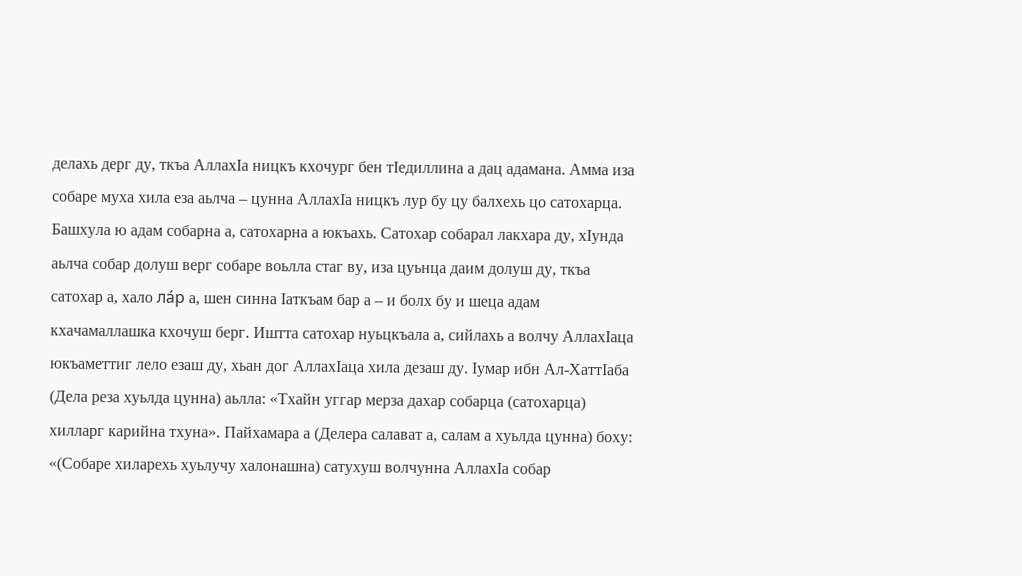делахь дерг ду, ткъа АллахIа ницкъ кхочург бен тIедиллина а дац адамана. Амма иза собаре муха хила еза аьлча – цунна АллахIа ницкъ лур бу цу балхехь цо сатохарца. Башхула ю адам собарна а, сатохарна а юкъахь. Сатохар собарал лакхара ду, хIунда аьлча собар долуш верг собаре воьлла стаг ву, иза цуьнца даим долуш ду, ткъа сатохар а, хало ла́р а, шен синна Iаткъам бар а – и болх бу и шеца адам кхачамаллашка кхочуш берг. Иштта сатохар нуьцкъала а, сийлахь а волчу АллахIаца юкъаметтиг лело езаш ду, хьан дог АллахIаца хила дезаш ду. Iумар ибн Ал-ХаттIаба (Дела реза хуьлда цунна) аьлла: «Тхайн уггар мерза дахар собарца (сатохарца) хилларг карийна тхуна». Пайхамара а (Делера салават а, салам а хуьлда цунна) боху: «(Собаре хиларехь хуьлучу халонашна) сатухуш волчунна АллахIа собар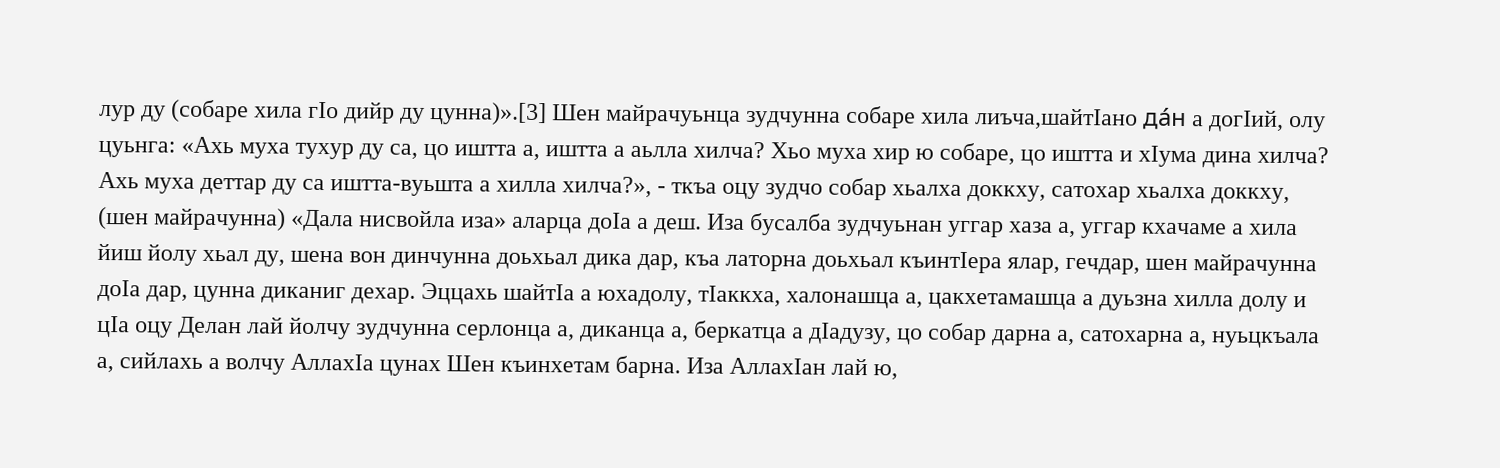лур ду (собаре хила гIо дийр ду цунна)».[3] Шен майрачуьнца зудчунна собаре хила лиъча,шайтIано да́н а догIий, олу цуьнга: «Ахь муха тухур ду са, цо иштта а, иштта а аьлла хилча? Хьо муха хир ю собаре, цо иштта и хIума дина хилча? Ахь муха деттар ду са иштта-вуьшта а хилла хилча?», - ткъа оцу зудчо собар хьалха доккху, сатохар хьалха доккху, (шен майрачунна) «Дала нисвойла иза» аларца доIа а деш. Иза бусалба зудчуьнан уггар хаза а, уггар кхачаме а хила йиш йолу хьал ду, шена вон динчунна доьхьал дика дар, къа латорна доьхьал къинтIера ялар, гечдар, шен майрачунна доIа дар, цунна диканиг дехар. Эццахь шайтIа а юхадолу, тIаккха, халонашца а, цакхетамашца а дуьзна хилла долу и цIа оцу Делан лай йолчу зудчунна серлонца а, диканца а, беркатца а дIадузу, цо собар дарна а, сатохарна а, нуьцкъала а, сийлахь а волчу АллахIа цунах Шен къинхетам барна. Иза АллахIан лай ю,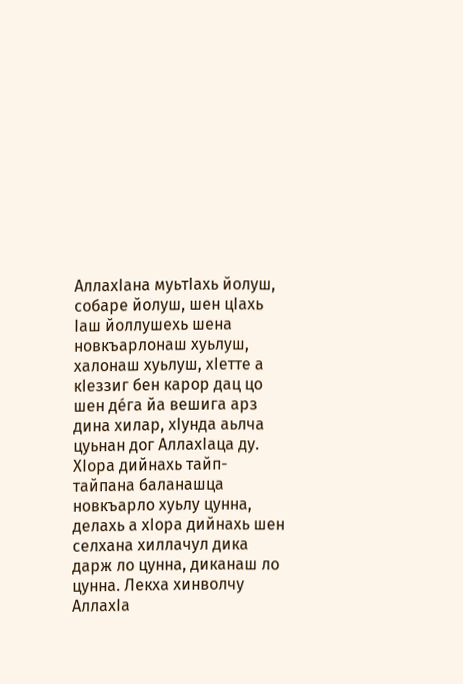АллахIана муьтIахь йолуш, собаре йолуш, шен цIахь Iаш йоллушехь шена новкъарлонаш хуьлуш, халонаш хуьлуш, хIетте а кIеззиг бен карор дац цо шен де́га йа вешига арз дина хилар, хIунда аьлча цуьнан дог АллахIаца ду. ХIора дийнахь тайп-тайпана баланашца новкъарло хуьлу цунна, делахь а хIора дийнахь шен селхана хиллачул дика дарж ло цунна, диканаш ло цунна. Лекха хинволчу АллахIа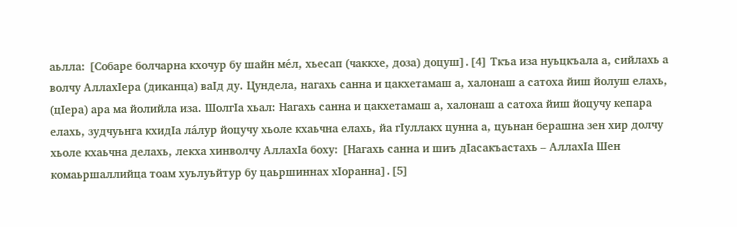аьлла: [Собаре болчарна кхочур бу шайн ме́л, хьесап (чаккхе, доза) доцуш].[4] Ткъа иза нуьцкъала а, сийлахь а волчу АллахIера (диканца) ваIд ду. Цундела, нагахь санна и цакхетамаш а, халонаш а сатоха йиш йолуш елахь, (цIера) ара ма йолийла иза. ШолгIа хьал: Нагахь санна и цакхетамаш а, халонаш а сатоха йиш йоцучу кепара елахь, зудчуьнга кхидIа ла́лур йоцучу хьоле кхаьчна елахь, йа гIуллакх цунна а, цуьнан берашна зен хир долчу хьоле кхаьчна делахь, лекха хинволчу АллахIа боху: [Нагахь санна и шиъ дIасакъастахь – АллахIа Шен комаьршаллийца тоам хуьлуьйтур бу цаьршиннах хIоранна].[5]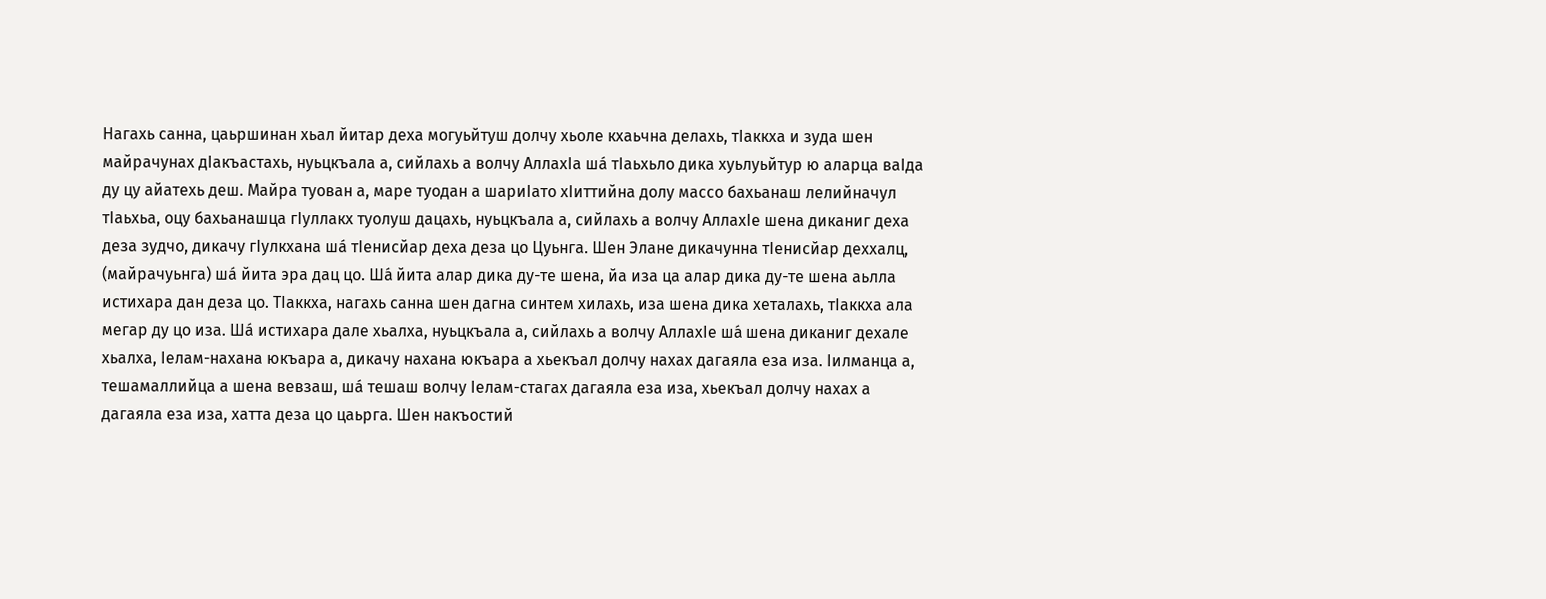Нагахь санна, цаьршинан хьал йитар деха могуьйтуш долчу хьоле кхаьчна делахь, тIаккха и зуда шен майрачунах дIакъастахь, нуьцкъала а, сийлахь а волчу АллахIа ша́ тIаьхьло дика хуьлуьйтур ю аларца ваIда ду цу айатехь деш. Майра туован а, маре туодан а шариIато хIиттийна долу массо бахьанаш лелийначул тIаьхьа, оцу бахьанашца гIуллакх туолуш дацахь, нуьцкъала а, сийлахь а волчу АллахIе шена диканиг деха деза зудчо, дикачу гIулкхана ша́ тIенисйар деха деза цо Цуьнга. Шен Элане дикачунна тIенисйар деххалц, (майрачуьнга) ша́ йита эра дац цо. Ша́ йита алар дика ду-те шена, йа иза ца алар дика ду-те шена аьлла истихара дан деза цо. ТIаккха, нагахь санна шен дагна синтем хилахь, иза шена дика хеталахь, тIаккха ала мегар ду цо иза. Ша́ истихара дале хьалха, нуьцкъала а, сийлахь а волчу АллахIе ша́ шена диканиг дехале хьалха, Iелам-нахана юкъара а, дикачу нахана юкъара а хьекъал долчу нахах дагаяла еза иза. Iилманца а, тешамаллийца а шена вевзаш, ша́ тешаш волчу Iелам-стагах дагаяла еза иза, хьекъал долчу нахах а дагаяла еза иза, хатта деза цо цаьрга. Шен накъостий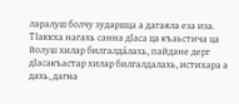ларалуш болчу зударшца а дагаяла еза иза. ТIаккха нагахь санна дIаса ца къаьстича ца йолуш хилар билгалда́лахь, пайдане дерг дIасакъастар хилар билгалдалахь, истихара а дахь, дагна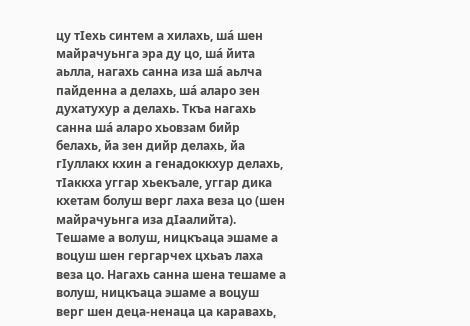цу тIехь синтем а хилахь, ша́ шен майрачуьнга эра ду цо, ша́ йита аьлла, нагахь санна иза ша́ аьлча пайденна а делахь, ша́ аларо зен духатухур а делахь. Ткъа нагахь санна ша́ аларо хьовзам бийр белахь, йа зен дийр делахь, йа гIуллакх кхин а генадоккхур делахь, тIаккха уггар хьекъале, уггар дика кхетам болуш верг лаха веза цо (шен майрачуьнга иза дIаалийта). Тешаме а волуш, ницкъаца эшаме а воцуш шен гергарчех цхьаъ лаха веза цо. Нагахь санна шена тешаме а волуш, ницкъаца эшаме а воцуш верг шен деца-ненаца ца каравахь,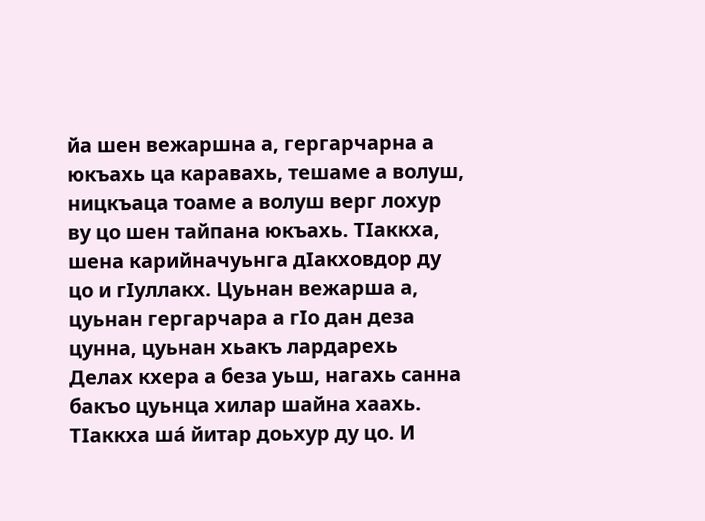йа шен вежаршна а, гергарчарна а юкъахь ца каравахь, тешаме а волуш, ницкъаца тоаме а волуш верг лохур ву цо шен тайпана юкъахь. ТIаккха, шена карийначуьнга дIакховдор ду цо и гIуллакх. Цуьнан вежарша а, цуьнан гергарчара а гIо дан деза цунна, цуьнан хьакъ лардарехь Делах кхера а беза уьш, нагахь санна бакъо цуьнца хилар шайна хаахь. ТIаккха ша́ йитар доьхур ду цо. И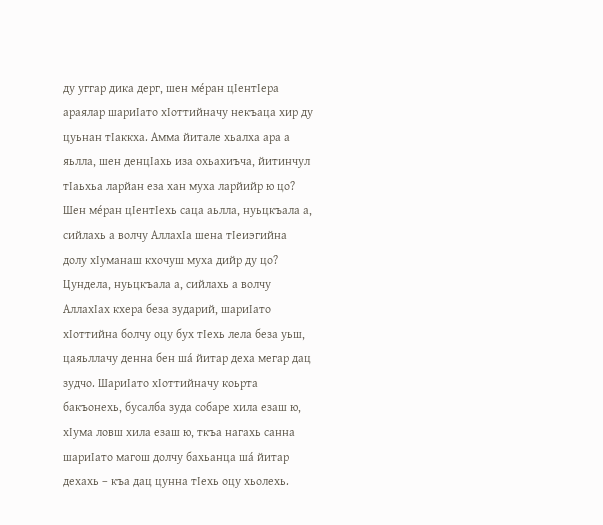ду уггар дика дерг, шен ме́ран цIентIера араялар шариIато хIоттийначу некъаца хир ду цуьнан тIаккха. Амма йитале хьалха ара а яьлла, шен денцIахь иза охьахиъча, йитинчул тIаьхьа ларйан еза хан муха ларйийр ю цо? Шен ме́ран цIентIехь саца аьлла, нуьцкъала а, сийлахь а волчу АллахIа шена тIеиэгийна долу хIуманаш кхочуш муха дийр ду цо? Цундела, нуьцкъала а, сийлахь а волчу АллахIах кхера беза зударий, шариIато хIоттийна болчу оцу бух тIехь лела беза уьш, цаяьллачу денна бен ша́ йитар деха мегар дац зудчо. ШариIато хIоттийначу коьрта бакъонехь, бусалба зуда собаре хила езаш ю, хIума ловш хила езаш ю, ткъа нагахь санна шариIато магош долчу бахьанца ша́ йитар дехахь – къа дац цунна тIехь оцу хьолехь.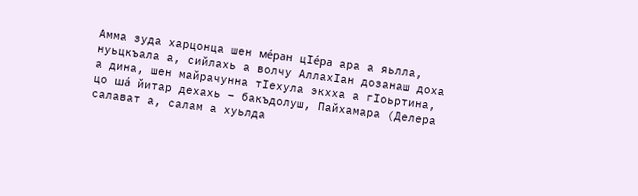Амма зуда харцонца шен ме́ран цIе́ра ара а яьлла, нуьцкъала а, сийлахь а волчу АллахIан дозанаш доха а дина, шен майрачунна тIехула экхха а гIоьртина, цо ша́ йитар дехахь – бакъдолуш, Пайхамара (Делера салават а, салам а хуьлда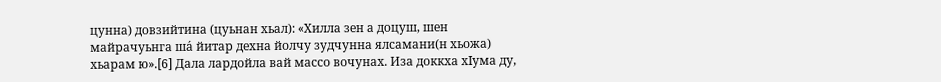цунна) довзийтина (цуьнан хьал): «Хилла зен а доцуш, шен майрачуьнга ша́ йитар дехна йолчу зудчунна ялсамани(н хьожа) хьарам ю».[6] Дала лардойла вай массо вочунах. Иза доккха хIума ду,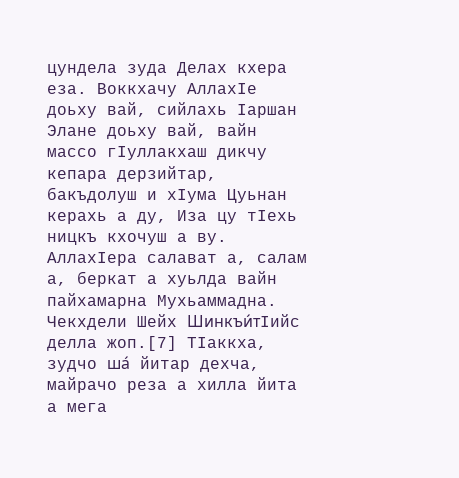цундела зуда Делах кхера еза. Воккхачу АллахIе доьху вай, сийлахь Iаршан Элане доьху вай, вайн массо гIуллакхаш дикчу кепара дерзийтар, бакъдолуш и хIума Цуьнан керахь а ду, Иза цу тIехь ницкъ кхочуш а ву. АллахIера салават а, салам а, беркат а хуьлда вайн пайхамарна Мухьаммадна. Чекхдели Шейх Шинкъи́тIийс делла жоп.[7] ТIаккха, зудчо ша́ йитар дехча, майрачо реза а хилла йита а мега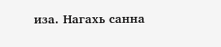иза. Нагахь санна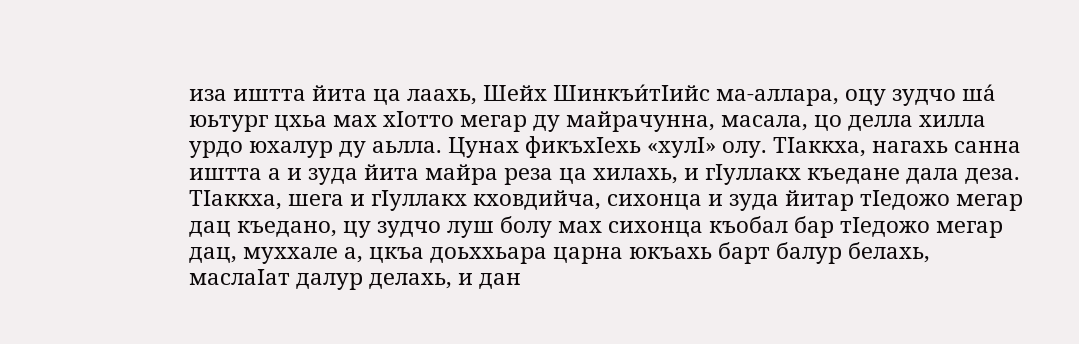иза иштта йита ца лаахь, Шейх Шинкъи́тIийс ма-аллара, оцу зудчо ша́ юьтург цхьа мах хIотто мегар ду майрачунна, масала, цо делла хилла урдо юхалур ду аьлла. Цунах фикъхIехь «хулI» олу. ТIаккха, нагахь санна иштта а и зуда йита майра реза ца хилахь, и гIуллакх къедане дала деза. ТIаккха, шега и гIуллакх кховдийча, сихонца и зуда йитар тIедожо мегар дац къедано, цу зудчо луш болу мах сихонца къобал бар тIедожо мегар дац, муххале а, цкъа доьххьара царна юкъахь барт балур белахь, маслаIат далур делахь, и дан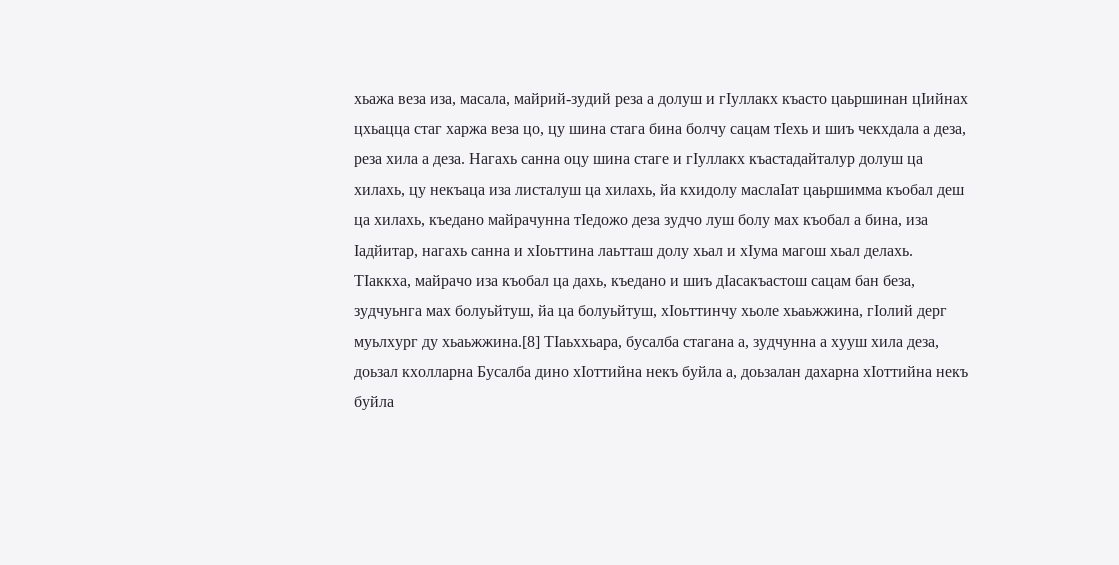хьажа веза иза, масала, майрий-зудий реза а долуш и гIуллакх къасто цаьршинан цIийнах цхьацца стаг харжа веза цо, цу шина стага бина болчу сацам тIехь и шиъ чекхдала а деза, реза хила а деза. Нагахь санна оцу шина стаге и гIуллакх къастадайталур долуш ца хилахь, цу некъаца иза листалуш ца хилахь, йа кхидолу маслаIат цаьршимма къобал деш ца хилахь, къедано майрачунна тIедожо деза зудчо луш болу мах къобал а бина, иза Iадйитар, нагахь санна и хIоьттина лаьтташ долу хьал и хIума магош хьал делахь. ТIаккха, майрачо иза къобал ца дахь, къедано и шиъ дIасакъастош сацам бан беза, зудчуьнга мах болуьйтуш, йа ца болуьйтуш, хIоьттинчу хьоле хьаьжжина, гIолий дерг муьлхург ду хьаьжжина.[8] ТIаьххьара, бусалба стагана а, зудчунна а хууш хила деза, доьзал кхолларна Бусалба дино хIоттийна некъ буйла а, доьзалан дахарна хIоттийна некъ буйла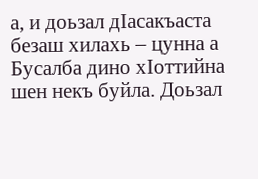а, и доьзал дIасакъаста безаш хилахь – цунна а Бусалба дино хIоттийна шен некъ буйла. Доьзал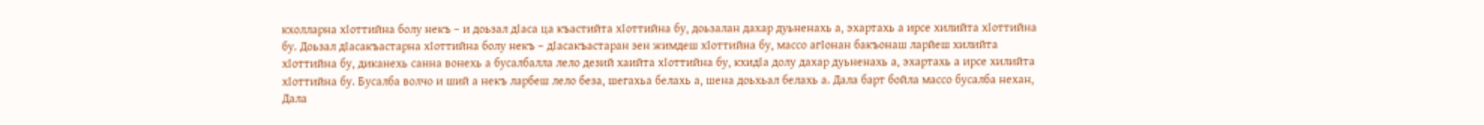кхолларна хIоттийна болу некъ – и доьзал дIаса ца къастийта хIоттийна бу, доьзалан дахар дуьненахь а, эхартахь а ирсе хилийта хIоттийна бу. Доьзал дIасакъастарна хIоттийна болу некъ – дIасакъастаран зен жимдеш хIоттийна бу, массо агIонан бакъонаш ларйеш хилийта хIоттийна бу, диканехь санна вонехь а бусалбалла лело дезий хаийта хIоттийна бу, кхидIа долу дахар дуьненахь а, эхартахь а ирсе хилийта хIоттийна бу. Бусалба волчо и ший а некъ ларбеш лело беза, шегахьа белахь а, шена доьхьал белахь а. Дала барт бойла массо бусалба нехан, Дала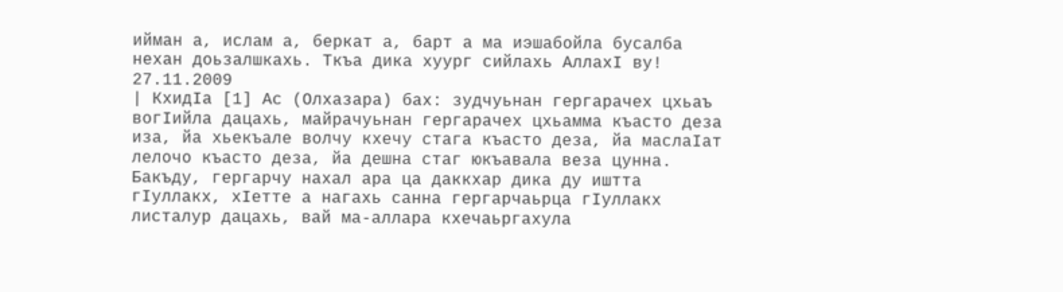ийман а, ислам а, беркат а, барт а ма иэшабойла бусалба нехан доьзалшкахь. Ткъа дика хуург сийлахь АллахI ву! 27.11.2009
| КхидIа [1] Ас (Олхазара) бах: зудчуьнан гергарачех цхьаъ вогIийла дацахь, майрачуьнан гергарачех цхьамма къасто деза иза, йа хьекъале волчу кхечу стага къасто деза, йа маслаIат лелочо къасто деза, йа дешна стаг юкъавала веза цунна. Бакъду, гергарчу нахал ара ца даккхар дика ду иштта гIуллакх, хIетте а нагахь санна гергарчаьрца гIуллакх листалур дацахь, вай ма-аллара кхечаьргахула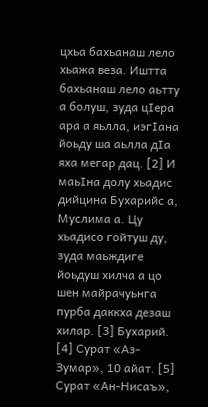цхьа бахьанаш лело хьажа веза. Иштта бахьанаш лело аьтту а болуш, зуда цIера ара а яьлла, иэгIана йоьду ша аьлла дIа яха мегар дац. [2] И маьIна долу хьадис дийцина Бухарийс а, Муслима а. Цу хьадисо гойтуш ду, зуда маьждиге йоьдуш хилча а цо шен майрачуьнга пурба даккха дезаш хилар. [3] Бухарий. [4] Сурат «Аз-Зумар», 10 айат. [5] Сурат «Ан-Нисаъ»,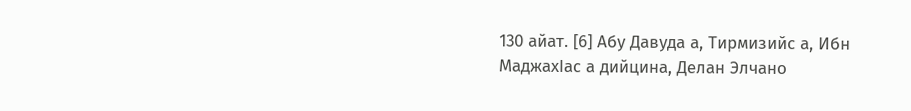130 айат. [6] Абу Давуда а, Тирмизийс а, Ибн МаджахIас а дийцина, Делан Элчано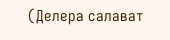(Делера салават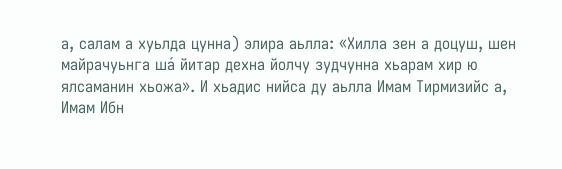а, салам а хуьлда цунна) элира аьлла: «Хилла зен а доцуш, шен майрачуьнга ша́ йитар дехна йолчу зудчунна хьарам хир ю ялсаманин хьожа». И хьадис нийса ду аьлла Имам Тирмизийс а, Имам Ибн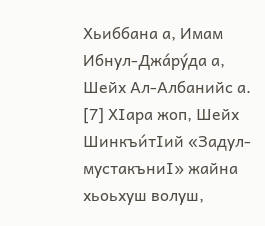Хьиббана а, Имам Ибнул-Джа́ру́да а, Шейх Ал-Албанийс а. [7] ХIара жоп, Шейх Шинкъи́тIий «Задул-мустакъниI» жайна хьоьхуш волуш,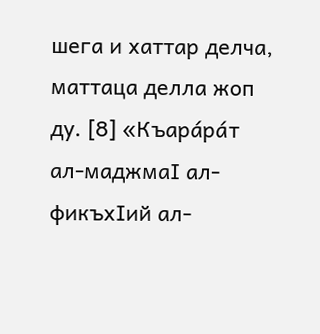шега и хаттар делча, маттаца делла жоп ду. [8] «Къара́ра́т ал-маджмаI ал-фикъхIий ал-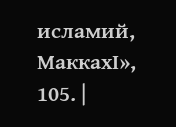исламий, МаккахI», 105. |